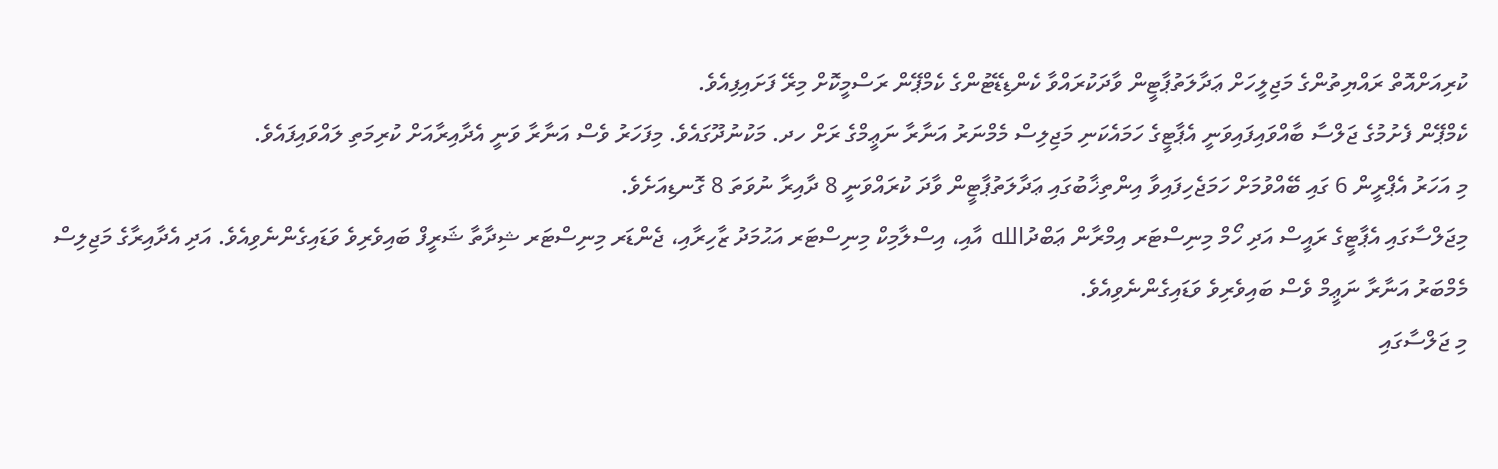ކުރިއަށްއޮތް ރައްޔިތުންގެ މަޖިލީހަށް ޢަދާލަތުޕާޓީން ވާދަކުރައްވާ ކެންޑިޑޭޓުންގެ ކެމްޕޭން ރަސްމީކޮށް މިރޭ ފަށައިފިއެވެ.
ކެމްޕޭން ފެށުމުގެ ޖަލްސާ ބާއްވައިފައިވަނީ އެޕާޓީގެ ހަމައެކަނި މަޖިލިސް މެމްނަރު އަނާރާ ނަޢީމްގެ ރަށް ހދ. މަކުނުދޫގައެވެ. މިފަހަރު ވެސް އަނާރާ ވަނީ އެދާއިރާއަށް ކުރިމަތި ލައްވައިފައެވެ.
މި އަހަރު އެޕްރީން 6 ގައި ބޭއްވުމަށް ހަމަޖެހިފައިވާ އިންތިޚާބުގައި ޢަދާލަތުޕާޓީން ވާދަ ކުރައްވަނީ 8 ދާއިރާ ނުވަތަ 8 ގޮނޑިއަށެވެ.
މިޖަލްސާގައި އެޕާޓީގެ ރައީސް އަދި ހޯމް މިނިސްޓަރ އިމްރާން ޢަބްދުالله އާއި، އިސްލާމިކް މިނިސްޓަރ އަޙުމަދު ޒާހިރާއި، ޖެންޑަރ މިނިސްޓަރ ޝިދާތާ ޝަރީފް ބައިވެރިވެ ވަޑައިގެންނެވިއެވެ. އަދި އެދާއިރާގެ މަޖިލިސް މެމްބަރު އަނާރާ ނަޢީމް ވެސް ބައިވެރިވެ ވަޑައިގެންނެވިއެވެ.
މި ޖަލްސާގައި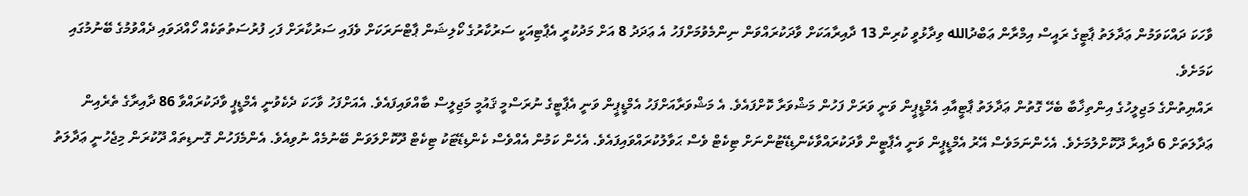ވާހަކަ ދައްކަވަމުން ޢަދާލަތު ޕާޓީގެ ރައީސް އިމްރާން ޢަބްދުالله ވިދާޅުވީ ކުރިން 13 ދާއިރާއަކަށް ވާދަކުރައްވަން ނިންމެވުމަށްފަހު އެ ޢަދަދު 8 އަށް މަދުކުރީ އެޕާޓިއަކީ ސަރުކާރުގެ ކޯލިޝަން ޕާޓްނަރަކަށް ވެފައި ސަރުކާރަށް ފަހި ފުރުސަތުތަކެއް ހޯއްދަވައި ދެއްވުމުގެ ބޭނުމުގައި ކަމަށެވެ.
ރައްޔިތުންގެ މަޖިލީހުގެ އިންތިޚާބާ ބެހޭ ގޮތުން ޢަދާލަތު ޕާޓީއާއި އެމްޑީޕީން ވަނީ ވަރަށް ފަހުން މަޝްވަރާ ކޮށްފައެވެ. އެ މަޝްވަރާއަށްފަހު އެމްޑީޕީން ވަނީ އެޕާޓީގެ ނުރަސްމީ ޤައުމީ މަޖިލީސް ބާއްވައިފައެވެ. އެއަށްފަހު ވާހަކަ ދެކެވުނީ އެމްޑީޕީ ވާދަކުރައްވާ 86 ދާއިރާގެ ތެރެއިން ޢަދާލަތަށް 6 ދާއިރާ ދޫކޮށްލުމަށެވެ. އެހެންނަމަވެސް އޭރު އެމްޑީޕީން ވަނީ އެޕާޓީން ވާދަކުރައްވާކެންޑިޑޭޓުންނަށް ޓިކެޓް ވެސް ޙަވާލުކުރައްވައިފައެވެ. އެހެން ކަމުން އެއްވެސް ކެންޑިޑޭޓަކު ޓިކެޓް ދޫކޮށްލަވަން ބޭނުމެއް ނުވިއެވެ. އެންމެފަހުން ގޮނޑިތައް ދޫކުރަން މިޖެހުނީ ޢަދާލަތު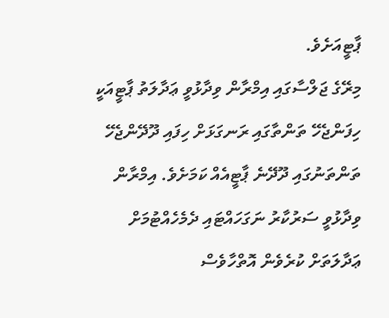ޕާޓީއަށެވެ.
މިރޭގެ ޖަލްސާގައި އިމްރާން ވިދާޅުވީ ޢަދާލަތު ޕާޓީއަކީ ހިފަންޖެހޭ ތަންތާގައި ރަނގަޅަށް ހިފައި ދޫދޭންޖެހޭ ތަންތަނުގައި ދޫދޭނެ ޕާޓީއެއް ކަމަށެވެ. އިމްރާން ވިދާޅުވީ ސަރުކާރު ނަގަހައްޓައި ދެމެހެއްޓުމަށް ޢަދާލަތަށް ކުރެވެން އޮތްހާވެސް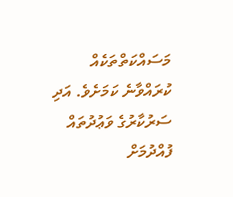މަސައްކަތްތަކެއް ކުރައްވާނެ ކަމަށެވެ. އަދި ސަރުކާރުގެ ވަޢުދުތައް ފުއްދުމަށް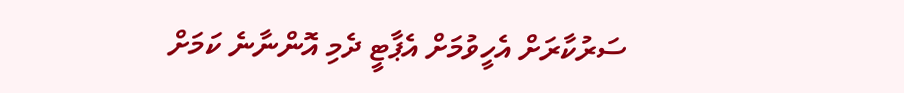ސަރުކާރަށް އެހީވުމަށް އެޕާޓީ ދެމި އޮންނާނެ ކަމަށް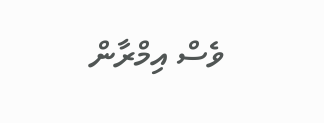ވެސް އިމްރާން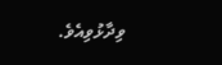ވިދާޅުވިއެވެ.